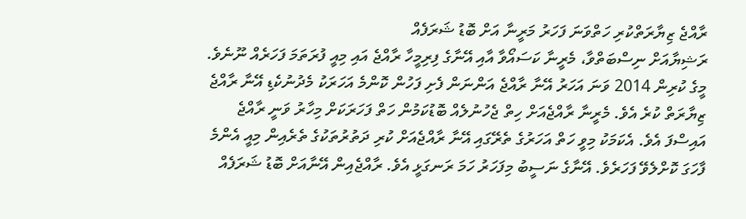ރާއްޖެ ޒިޔާރަތްކުރި ހަތްވަނަ ފަހަރު މަރީނާ އަށް ބޮޑު ޝަރަފެއް
ރަޝިޔާއަށް ނިސްބަތްވާ، މެރީނާ ކަސައޯވާ އާއި އޭނާގެ ފިރިމީހާ ރާއްޖެ އައި މިއީ ފުރަތަމަ ފަހަރެއް ނޫނެވެ. މީގެ ކުރިން 2014 ވަނަ އަހަރު އޭނާ ރާއްޖެ އަންނަން ފެށި ފަހުން ކޮންމެ އަހަރަކު މެދުނުކެޑި އޭނާ ރާއްޖެ ޒިޔާރަތް ކުރެ އެވެ. މެރީނާ ރާއްޖެއަށް ހިތް ޖެހުނުލެއް ބޮޑުކަމުން ހަތް ފަހަރަކަށް މިހާރު ވަނީ ރާއްޖެ އައިސްފަ އެވެ. އެކަމަކު މިވީ ހަތް އަހަރުގެ ތެރޭގައި އޭނާ ރާއްޖެއަށް ކުރި ދަތުރުތަކުގެ ތެރެއިން މިއީ އެންމެ ފާހަގަ ކޮށްލެވޭ ފަހަރެވެ. އޭނާގެ ނަސީބު މިފަހަރު ހަމަ ރަނގަޅީ އެވެ. ރާއްޖެއިން އޭނާއަށް ބޮޑު ޝަރަފެއް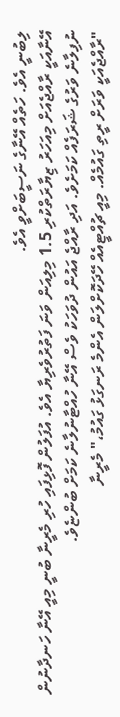ލިބުނީ އެވެ. ހަތެއް އޭނާގެ ނަސީބަށްވީ އެވެ.
އޭނާއަކީ ރާއްޖެއަށް މިއަހަރު ޒިޔާރަތްކުރި 1.5 މިލިއަން ވަނަ ފަތުރުވެރިޔާ އެވެ. އުފަލުން ފޮޅިފައި ހުރި މެރީނާ ބުނީ މިއީ އޭނާ ހަނދާނުން ނުފިލާނެ ވަރުގެ ޝަރަފެއް ކަމަށެވެ. އަދި ރާއްޖެ އައުން ދުވަހަކު ވެސް އޭނާ ހުއްޓާނުލާނެ ކަމަށް ބުންޏެވެ.
"ރާއްޖެއަކީ ވަރަށް ރީތި ގައުމެއް. މިއީ ޗުއްޓީއެއް ހޭދަކޮށްލަން އެންމެ ރަނގަޅު ގައުމު،" މެރީނާ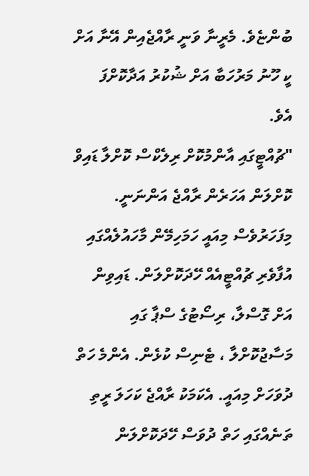ބުންޏެވެ. މެރީނާ ވަނީ ރާއްޖެއިން އޭނާ އަށް ކީ ހޫނު މަރުހަބާ އަށް ޝުކުރު އަދާކޮށްފަ އެވެ.
"ޗުއްޓީގައި އާންމުކޮށް ރިލެކްސް ކޮށްލާ ޑައިވް ކޮށްލަން އަހަރެން ރާއްޖެ އަންނަނީ. މިފަހަރުވެސް މިއައީ ހަމަހިމޭން މާހައުލެއްގައި އުފާވެރި ޗުއްޓީއެއް ހޭދަކޮށްލަން. ޑައިވިން އަށް ގޮސްލާ، ރިސޯޓުގެ ސްޕާ ގައި މަސާޖުކޮށްލާ ، ޓެނިސް ކުޅެން. އެންމެ ހަތް ދުވަހަށް މިއައީ. އެކަމަކު ރާއްޖެ ކަހަލަ ރީތި ތަނެއްގައި ހަތް ދުވަސް ހޭދަކޮށްލަން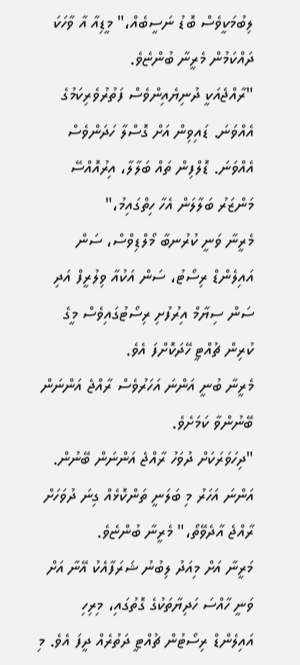ލިބުމަކީވެސް ބޮޑު ނަސީބެއް،" މީޑިއާ އާ ވާހަކަ ދައްކަމުން މެރީނާ ބުންޏެވެ.
"ރާއްޖެއަކީ ދުނިޔެއިންވެސް ފަތުރުވެރިކަމުގެ އެއްވަނަ. ޑައިވިން އަށް ގޮސްލާ ހަދަންވެސް އެއްވަނަ. ޑޮލްފިން ތައް ބަލާލާ، އިރުއޮއްސޭ މަންޒަރު ބަލާލަން އެހާ ހިތްގައިމު،"
މެރީނާ ވަނީ ކުރުނބާ މޯލްޑިވްސް، ސަން އައިލެންޑް ރިސޯޓު، ސަން އަކުއާ ވިލުރީފް އަދި ސަން ސިޔާމް އިރުފުށި ރިސޯޓުގައިވެސް މީގެ ކުރިން ޗުއްޓީ ހޭދަކޮށްފަ އެވެ.
މެރީނާ ބުނީ އަންނަ އަހަރުވެސް ރާއްޖެ އަންނަން ބޭނުންވާ ކަމަށެވެ.
"ދިހަވަރަކަށް ދުވަހު ރާއްޖެ އަންނަން ބޭނުން. އަންނަ އަހަރު މި ބަލަނީ ތަންކޮޅެއް ގިނަ ދުވަހަށް ރާއްޖެ އާދެވޭތޯ،" މެރީނާ ބުންޏެވެ.
މަރީނާ އަށް މިއަދު ލިބުނު ޝަރަފާއެކު އޭނާ އަށް ވަނީ ހާއްސަ ހަދިޔާތަކުގެ ގޮތުގައި، މިރިހި އައިލެންޑް ރިސޯޓުން ޗުއްޓީ ދަތުރެއް ދީފަ އެވެ. މި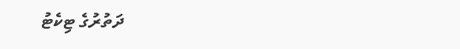ދަތުރުގެ ޓިކެޓު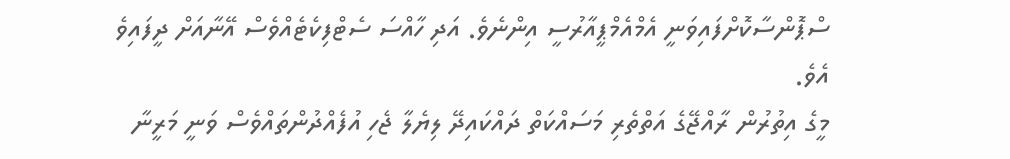ސްޕޮންސާކޮށްފައިވަނީ އެމްއެމްޕީއާރުސީ އިންނެވެ. އަދި ހާއްސަ ސެޓްފިކެޓެއްވެސް އޭނާއަށް ދީފައިވެ އެވެ.
މީގެ އިތުރުން ރާއްޖޭގެ އަތްތެރި މަސައްކަތް ދައްކައިދޭ ލިޔެލާ ޖެހި އުފެއްދުންތައްވެސް ވަނީ މަރީނާ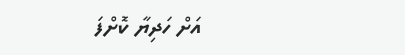އަށް ހަދިޔާ ކޮށްފަ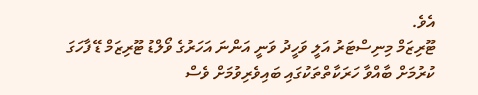އެވެ.
ޓޫރިޒަމް މިނިސްޓަރު އަލީ ވަހީދު ވަނީ އަންނަ އަހަރުގެ ވޯލްޑު ޓޫރިޒަމް ޑޭ ފާހަގަ ކުރުމަށް ބާއްވާ ހަރަކާތްތަކުގައި ބައިވެރިވުމަށް ވެސް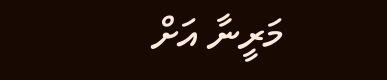މަރީނާ އަށް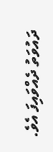ދައުވަތު ދެއްވައިފަ އެވެ.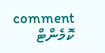comment ކޮމެންޓް